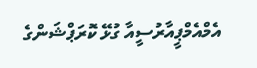އެމްއެމްޕީއާރުސީއާ ގުޅޭ ކޮރަޕްޝަންގެ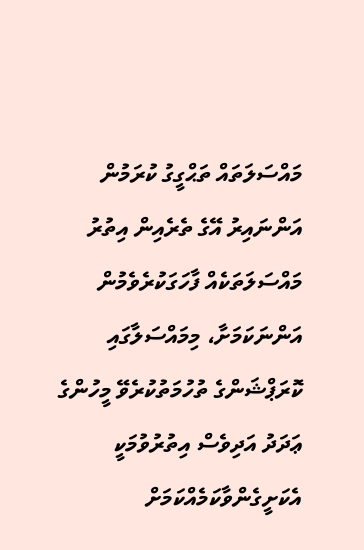މައްސަލަތައް ތަޙްގީގު ކުރަމުން އަންނައިރު އޭގެ ތެރެއިން އިތުރު މައްސަލަތަކެއް ފާހަގަކުރެވެމުން އަންނަކަމަށާ، މިމައްސަލާގައި ކޮރަޕްޝަންގެ ތުހުމަތުކުރެވޭ މީހުންގެ ޢަދަދު އަދިވެސް އިތުރުވުމަކީ އެކަށީގެންވާކަމެއްކަމަށް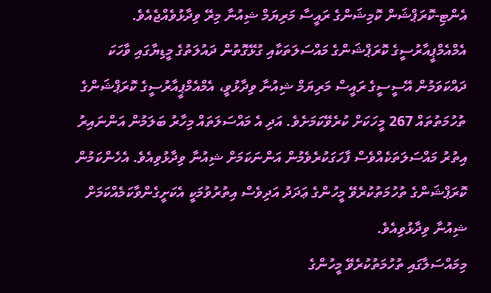އެންޓި-ކޮރަޕްޝަން ކޮމިޝަންގެ ރައީސާ މަރިޔަމް ޝިއުނާ މިރޭ ވިދާޅުވެއްޖެއެވެ.
އެމްއެމްޕީއާރުސީގެ ކޮރަޕްޝަންގެ މައްސަލަތަކާއި ގުޅޭގޮތުން ދައުލަތުގެ މީޑިޔާގައި ވާހަކަ ދައްކަވަމުން އޭސީސީގެ ރައީސް މަރިޔަމް ޝިއުނާ ވިދާޅުވީ، އެމްއެމްޕީއާރުސީގެ ކޮރަޕްޝަންގެ ތުހުމަތުތައް 267 މީހަކަށް ކުރެވޭކަމަށެވެ. އަދި އެ މައްސަލަތައް މިހާރު ބަލަމުން އަންނައިރު އިތުރު މައްސަލަތަކެއްވެސް ފާހަގަކުރެވެމުން އަންނަކަމަށް ޝިއުނާ ވިދާޅުވިއެވެ. އެހެންކަމުން ކޮރަޕްޝަންގެ ތުހުމަތުކުރެވޭ މީހުންގެ ޢަދަދު އަދިވެސް އިތުރުވުމަކީ އެކަށީގެންވާކަމެއްކަމަށް ޝިއުނާ ވިދާޅުވިއެވެ.
މިމައްސަލާގައި ތުހުމަތުކުރެވޭ މީހުންގެ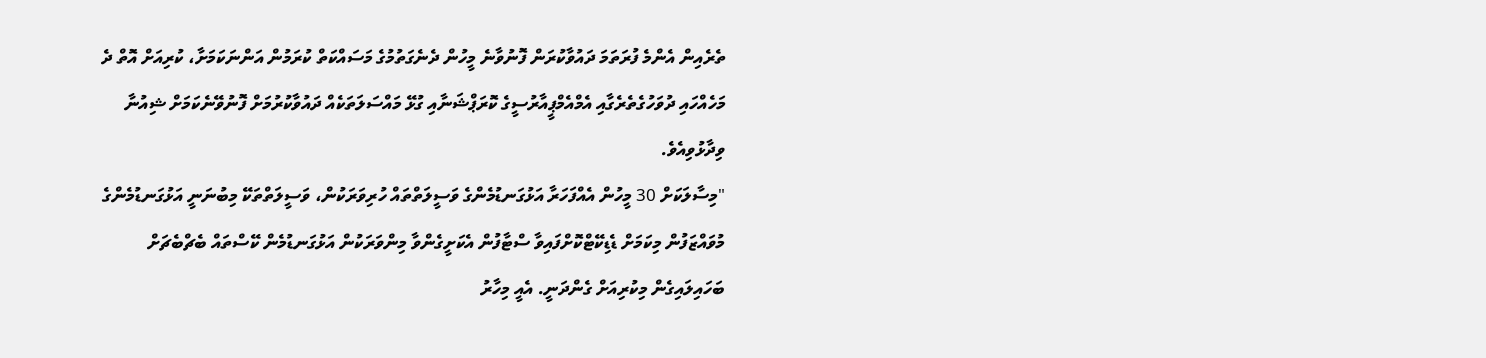ތެރެއިން އެންމެ ފުރަތަމަ ދައުވާކުރަން ފޮނުވާނެ މީހުން ދެނެގަތުމުގެ މަސައްކަތް ކުރަމުން އަންނަކަމަށާ، ކުރިއަށް އޮތް ދެ މަހެއްހައި ދުވަހުގެތެރެގާއި އެމްއެމްޕީއާރުސީގެ ކޮރަޕްޝަނާއި ގުޅޭ މައްސަލަތަކެއް ދައުވާކުރުމަށް ފޮނުވޭނެކަމަށް ޝިއުނާ ވިދާޅުވިއެވެ.
"މިސާލަކަށް 30 މީހުން އެއްފަހަރާ އަޅުގަނޑުމެންގެ ވަސީލަތްތައް ހުރިވަރަކުން، ވަސީލަތްތަކޭ މިބުނަނީ އަޅުގަނޑުމެންގެ މުވައްޒަފުން މިކަމަށް ޑެޑިކޭޓްކޮށްފައިވާ ސްޓާފުން އެކަށީގެންވާ މިންވަރަކުން އަޅުގަނޑުމެން ކޭސްތައް ބެޗްބެޗަށް ބަހައިލައިގެން މިކުރިއަށް ގެންދަނީ. އެއީ މިހާރު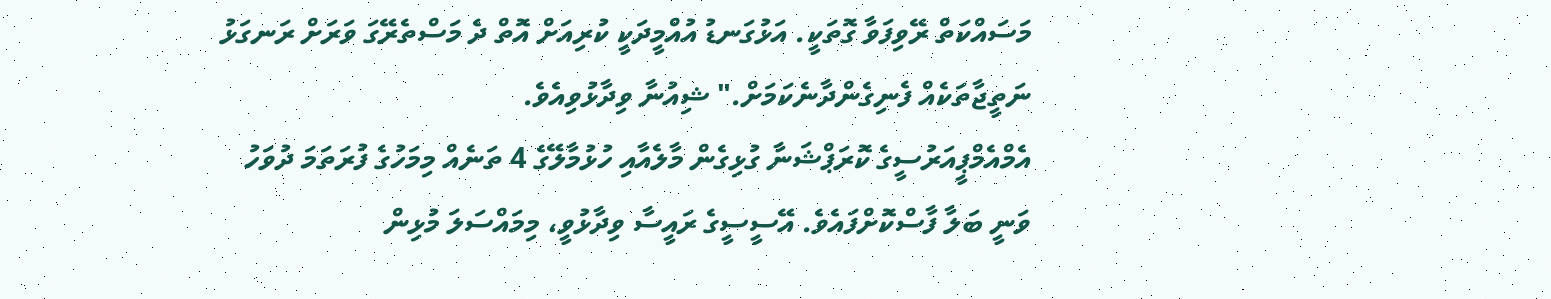މަސައްކަތް ރޭވިފަވާ ގޮތަކީ. އަޅުގަނޑު އުއްމީދަކީ ކުރިއަށް އޮތް ދެ މަސްތެރޭގަ ވަރަށް ރަނގަޅު ނަތީޖާތަކެއް ފެނިގެންދާނެކަމަށް." ޝިއުނާ ވިދާޅުވިއެވެ.
އެމްއެމްޕީއަރުސީގެ ކޮރަޕްޝަނާ ގުޅިގެން މާލެއާއި ހުޅުމާލޭގެ 4 ތަނެއް މިމަހުގެ ފުރަތަމަ ދުވަހު ވަނީ ބަލާ ފާސްކޮށްފައެވެ. އޭސީސީގެ ރައީސާ ވިދާޅުވީ، މިމައްސަލަ މުޅިން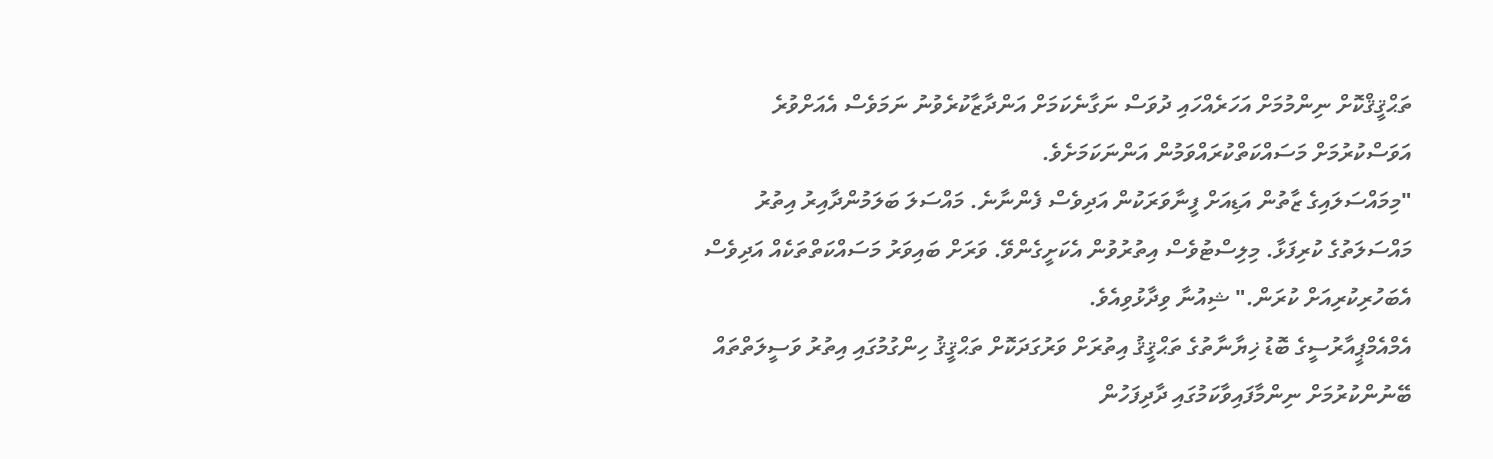ތަޙްޤީޤްކޮށް ނިންމުމަށް އަހަރެއްހައި ދުވަސް ނަގާނެކަމަށް އަންދާޒާކުރެވުނު ނަމަވެސް އެއަށްވުރެ އަވަސްކުރުމަށް މަސައްކަތްކުރައްވަމުން އަންނަކަމަށެވެ.
"މިމައްސަލައިގެ ޒާތުން އަޑިއަށް ފީނާވަރަކުން އަދިވެސް ފެންނާނެ. މައްސަލަ ބަލަމުންދާއިރު އިތުރު މައްސަލަތުގެ ކުރިފަޅާ. މިލިސްޓުވެސް އިތުރުވުން އެކަށީގެންވޭ. ވަރަށް ބައިވަރު މަސައްކަތްތަކެއް އަދިވެސް އެބަހުރިކުރިއަށް ކުރަން." ޝިއުނާ ވިދާޅުވިއެވެ.
އެމްއެމްޕީއާރުސީގެ ބޮޑު ޚިޔާނާތުގެ ތަޙްޤީޤު އިތުރަށް ވަރުގަދަކޮށް ތަޙްޤީޤު ހިންގުމުގައި އިތުރު ވަސީލަތްތައް ބޭނުންކުރުމަށް ނިންމާފައިވާކަމުގައި ދާދިފަހުން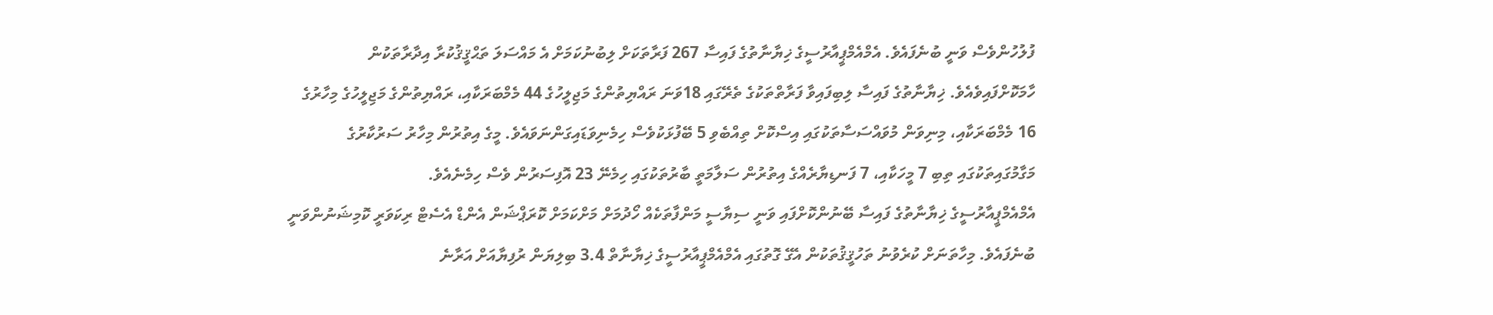ފުލުހުންވެސް ވަނީ ބުނެފައެވެ. އެމްއެމްޕީއާރުސީގެ ޚިޔާނާތުގެ ފައިސާ 267 ފަރާތަކަށް ލިބުނުކަމަށް އެ މައްސަލަ ތަޙްޤީޤުކުރާ އިދާރާތަކުން ހާމަކޮށްފައިވެއެވެ. ޚިޔާނާތުގެ ފައިސާ ލިބިފައިވާ ފަރާތްތަކުގެ ތެރޭގައި 18ވަނަ ރައްޔިތުންގެ މަޖިލީހުގެ 44 މެމްބަރަކާއި، ރައްޔިތުންގެ މަޖިލީހުގެ މިހާރުގެ 16 މެމްބަރަކާއި، މިނިވަން މުވައްސަސާތަކުގައި އިސްކޮށް ތިއްބެވި 5 ބޭފުޅަކުވެސް ހިމެނިވަޑައިގަންނަވައެވެ. މީގެ އިތުރުން މިހާރު ސަރުކާރުގެ މަގާމުގައިތަކުގައި ތިބި 7 މީހަކާއި، 7 ފަނޑިޔާރެއްގެ އިތުރުން ސަލާމަތީ ބާރުތަކުގައި ހިމެނޭ 23 އޮފިސަރުން ވެސް ހިމެނެއެވެ.
އެމްއެމްޕީއާރުސީގެ ޚިޔާނާތުގެ ފައިސާ ބޭނުންކޮށްފައި ވަނީ ސިޔާސީ މަންފާތަކެއް ހޯދުމަށް މަށްކަމަށް ކޮރަޕްޝަން އެންޑް އެސެޓް ރިކަވަރީ ކޮމިޝަނުންވަނީ ބުނެފައެވެ. މިހާތަނަށް ކުރެވުނު ތަހުޤީޤުތަކުން އެގޭ ގޮތުގައި އެމްއެމްޕީއާރުސީގެ ޚިޔާނާތް 3.4 ބިލިޔަން ރުފިޔާއަށް އަރާނެ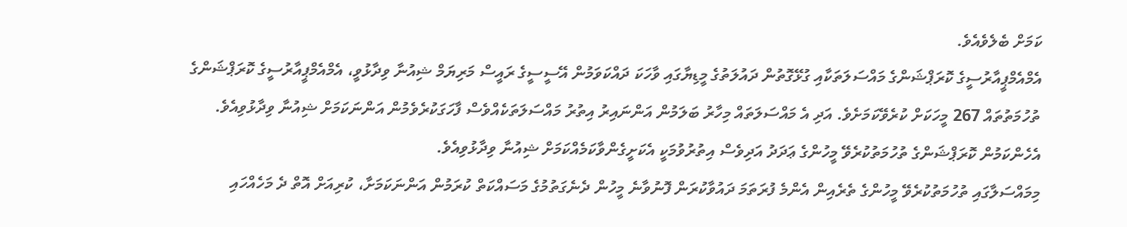ކަމަށް ބެލެވެއެވެ.
އެމްއެމްޕީއާރުސީގެ ކޮރަޕްޝަންގެ މައްސަލަތަކާއި ގުޅޭގޮތުން ދައުލަތުގެ މީޑިޔާގައި ވާހަކަ ދައްކަވަމުން އޭސީސީގެ ރައީސް މަރިޔަމް ޝިއުނާ ވިދާޅުވީ، އެމްއެމްޕީއާރުސީގެ ކޮރަޕްޝަންގެ ތުހުމަތުތައް 267 މީހަކަށް ކުރެވޭކަމަށެވެ. އަދި އެ މައްސަލަތައް މިހާރު ބަލަމުން އަންނައިރު އިތުރު މައްސަލަތަކެއްވެސް ފާހަގަކުރެވެމުން އަންނަކަމަށް ޝިއުނާ ވިދާޅުވިއެވެ. އެހެންކަމުން ކޮރަޕްޝަންގެ ތުހުމަތުކުރެވޭ މީހުންގެ ޢަދަދު އަދިވެސް އިތުރުވުމަކީ އެކަށީގެންވާކަމެއްކަމަށް ޝިއުނާ ވިދާޅުވިއެވެ.
މިމައްސަލާގައި ތުހުމަތުކުރެވޭ މީހުންގެ ތެރެއިން އެންމެ ފުރަތަމަ ދައުވާކުރަން ފޮނުވާނެ މީހުން ދެނެގަތުމުގެ މަސައްކަތް ކުރަމުން އަންނަކަމަށާ، ކުރިއަށް އޮތް ދެ މަހެއްހައި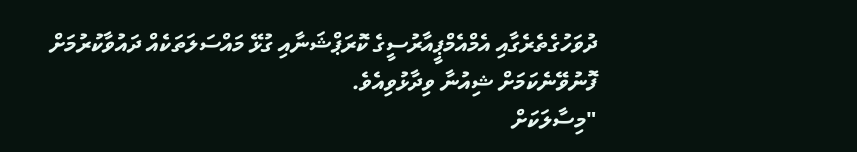ދުވަހުގެތެރެގާއި އެމްއެމްޕީއާރުސީގެ ކޮރަޕްޝަނާއި ގުޅޭ މައްސަލަތަކެއް ދައުވާކުރުމަށް ފޮނުވޭނެކަމަށް ޝިއުނާ ވިދާޅުވިއެވެ.
"މިސާލަކަށް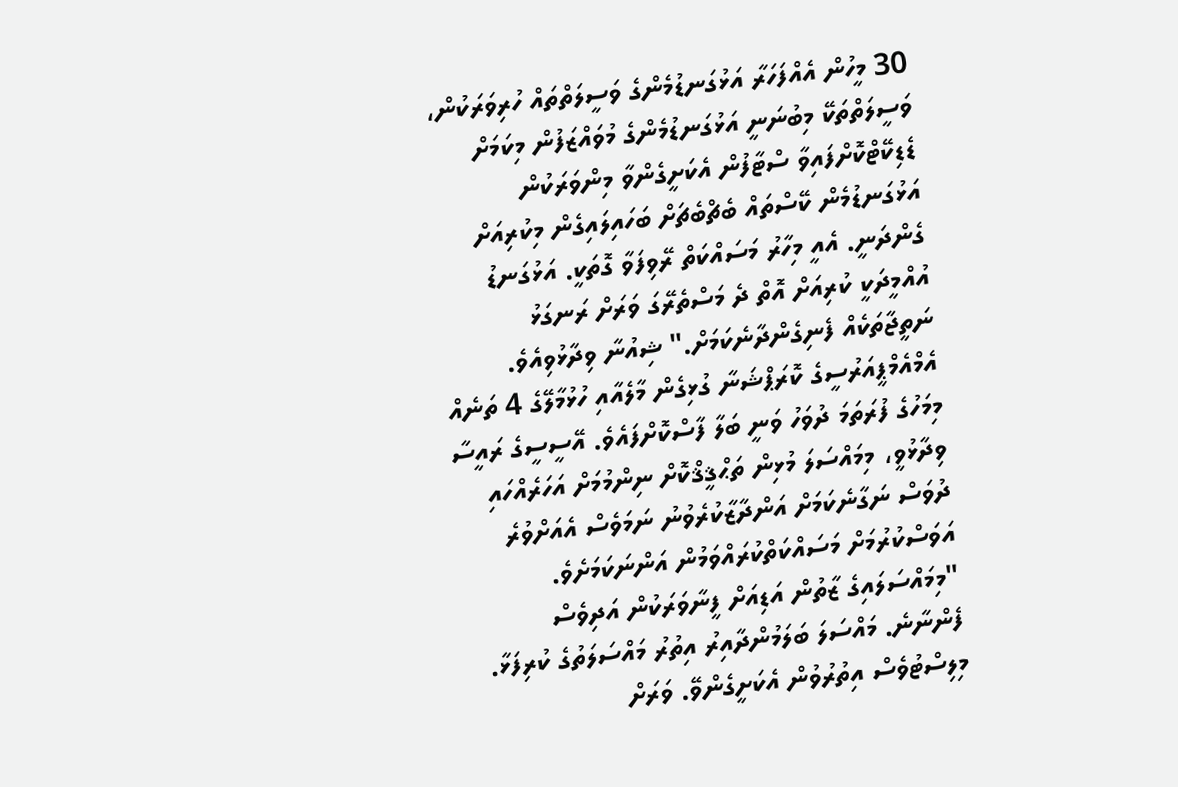30 މީހުން އެއްފަހަރާ އަޅުގަނޑުމެންގެ ވަސީލަތްތައް ހުރިވަރަކުން، ވަސީލަތްތަކޭ މިބުނަނީ އަޅުގަނޑުމެންގެ މުވައްޒަފުން މިކަމަށް ޑެޑިކޭޓްކޮށްފައިވާ ސްޓާފުން އެކަށީގެންވާ މިންވަރަކުން އަޅުގަނޑުމެން ކޭސްތައް ބެޗްބެޗަށް ބަހައިލައިގެން މިކުރިއަށް ގެންދަނީ. އެއީ މިހާރު މަސައްކަތް ރޭވިފަވާ ގޮތަކީ. އަޅުގަނޑު އުއްމީދަކީ ކުރިއަށް އޮތް ދެ މަސްތެރޭގަ ވަރަށް ރަނގަޅު ނަތީޖާތަކެއް ފެނިގެންދާނެކަމަށް." ޝިއުނާ ވިދާޅުވިއެވެ.
އެމްއެމްޕީއަރުސީގެ ކޮރަޕްޝަނާ ގުޅިގެން މާލެއާއި ހުޅުމާލޭގެ 4 ތަނެއް މިމަހުގެ ފުރަތަމަ ދުވަހު ވަނީ ބަލާ ފާސްކޮށްފައެވެ. އޭސީސީގެ ރައީސާ ވިދާޅުވީ، މިމައްސަލަ މުޅިން ތަޙްޤީޤްކޮށް ނިންމުމަށް އަހަރެއްހައި ދުވަސް ނަގާނެކަމަށް އަންދާޒާކުރެވުނު ނަމަވެސް އެއަށްވުރެ އަވަސްކުރުމަށް މަސައްކަތްކުރައްވަމުން އަންނަކަމަށެވެ.
"މިމައްސަލައިގެ ޒާތުން އަޑިއަށް ފީނާވަރަކުން އަދިވެސް ފެންނާނެ. މައްސަލަ ބަލަމުންދާއިރު އިތުރު މައްސަލަތުގެ ކުރިފަޅާ. މިލިސްޓުވެސް އިތުރުވުން އެކަށީގެންވޭ. ވަރަށް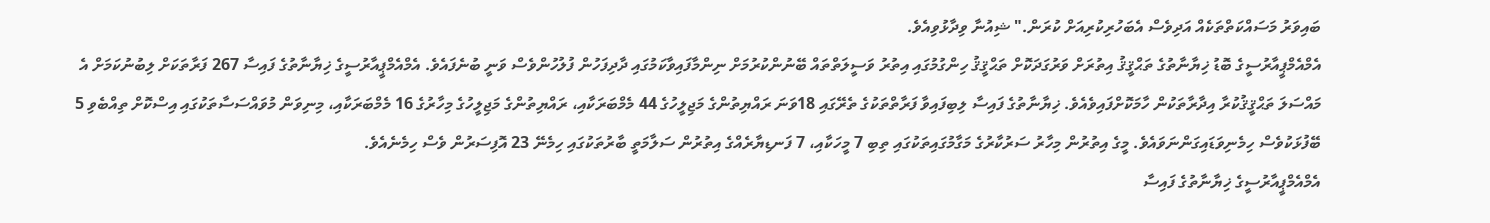ބައިވަރު މަސައްކަތްތަކެއް އަދިވެސް އެބަހުރިކުރިއަށް ކުރަން." ޝިއުނާ ވިދާޅުވިއެވެ.
އެމްއެމްޕީއާރުސީގެ ބޮޑު ޚިޔާނާތުގެ ތަޙްޤީޤު އިތުރަށް ވަރުގަދަކޮށް ތަޙްޤީޤު ހިންގުމުގައި އިތުރު ވަސީލަތްތައް ބޭނުންކުރުމަށް ނިންމާފައިވާކަމުގައި ދާދިފަހުން ފުލުހުންވެސް ވަނީ ބުނެފައެވެ. އެމްއެމްޕީއާރުސީގެ ޚިޔާނާތުގެ ފައިސާ 267 ފަރާތަކަށް ލިބުނުކަމަށް އެ މައްސަލަ ތަޙްޤީޤުކުރާ އިދާރާތަކުން ހާމަކޮށްފައިވެއެވެ. ޚިޔާނާތުގެ ފައިސާ ލިބިފައިވާ ފަރާތްތަކުގެ ތެރޭގައި 18ވަނަ ރައްޔިތުންގެ މަޖިލީހުގެ 44 މެމްބަރަކާއި، ރައްޔިތުންގެ މަޖިލީހުގެ މިހާރުގެ 16 މެމްބަރަކާއި، މިނިވަން މުވައްސަސާތަކުގައި އިސްކޮށް ތިއްބެވި 5 ބޭފުޅަކުވެސް ހިމެނިވަޑައިގަންނަވައެވެ. މީގެ އިތުރުން މިހާރު ސަރުކާރުގެ މަގާމުގައިތަކުގައި ތިބި 7 މީހަކާއި، 7 ފަނޑިޔާރެއްގެ އިތުރުން ސަލާމަތީ ބާރުތަކުގައި ހިމެނޭ 23 އޮފިސަރުން ވެސް ހިމެނެއެވެ.
އެމްއެމްޕީއާރުސީގެ ޚިޔާނާތުގެ ފައިސާ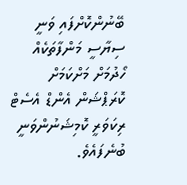ބޭނުންކޮށްފައި ވަނީ ސިޔާސީ މަންފާތަކެއް ހޯދުމަށް މަށްކަމަށް ކޮރަޕްޝަން އެންޑް އެސެޓް ރިކަވަރީ ކޮމިޝަނުންވަނީ ބުނެފައެވެ.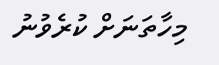މިހާތަނަށް ކުރެވުނު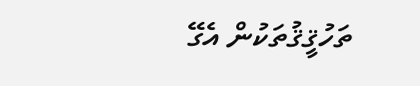ތަހުޤީޤުތަކުން އެގޭ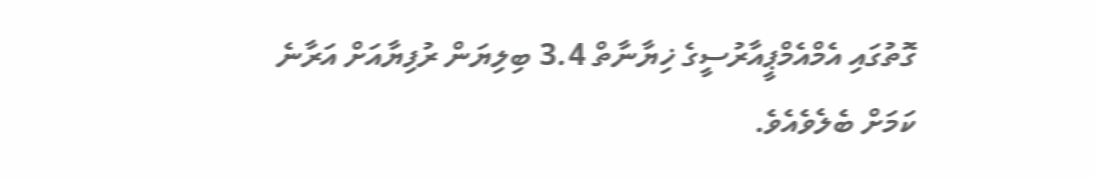ގޮތުގައި އެމްއެމްޕީއާރުސީގެ ޚިޔާނާތް 3.4 ބިލިޔަން ރުފިޔާއަށް އަރާނެ ކަމަށް ބެލެވެއެވެ.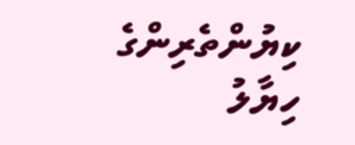ކިޔުންތެރިންގެ ހިޔާލު